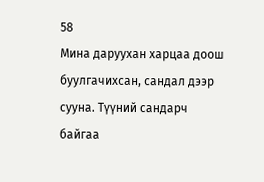58
Мина даруухан харцаа доош буулгачихсан, сандал дээр сууна. Түүний сандарч байгаа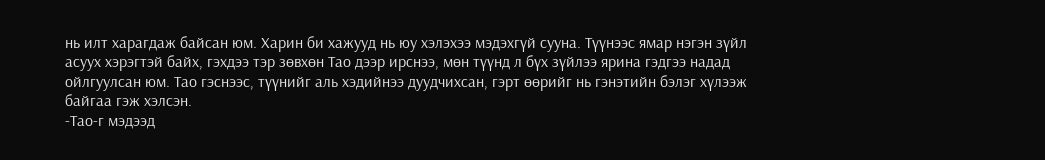нь илт харагдаж байсан юм. Харин би хажууд нь юу хэлэхээ мэдэхгүй сууна. Түүнээс ямар нэгэн зүйл асуух хэрэгтэй байх, гэхдээ тэр зөвхөн Тао дээр ирснээ, мөн түүнд л бүх зүйлээ ярина гэдгээ надад ойлгуулсан юм. Тао гэснээс, түүнийг аль хэдийнээ дуудчихсан, гэрт өөрийг нь гэнэтийн бэлэг хүлээж байгаа гэж хэлсэн.
-Тао-г мэдээд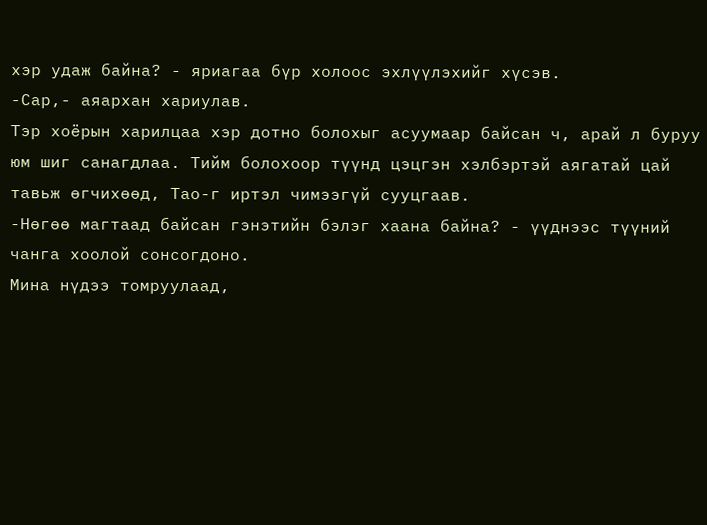хэр удаж байна? - яриагаа бүр холоос эхлүүлэхийг хүсэв.
-Сар,- аяархан хариулав.
Тэр хоёрын харилцаа хэр дотно болохыг асуумаар байсан ч, арай л буруу юм шиг санагдлаа. Тийм болохоор түүнд цэцгэн хэлбэртэй аягатай цай тавьж өгчихөөд, Тао-г иртэл чимээгүй сууцгаав.
-Нөгөө магтаад байсан гэнэтийн бэлэг хаана байна? - үүднээс түүний чанга хоолой сонсогдоно.
Мина нүдээ томруулаад,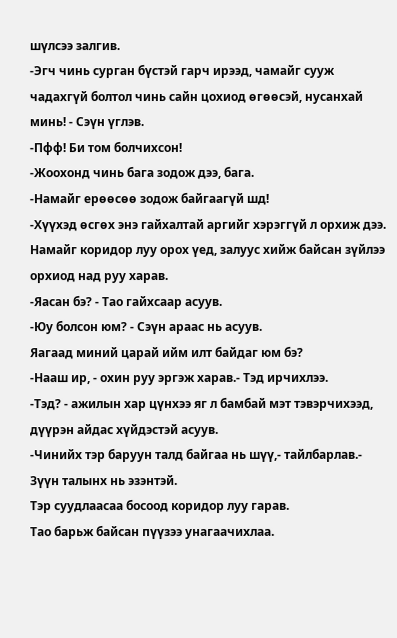шүлсээ залгив.
-Эгч чинь сурган бүстэй гарч ирээд, чамайг сууж чадахгүй болтол чинь сайн цохиод өгөөсэй, нусанхай минь! - Сэүн үглэв.
-Пфф! Би том болчихсон!
-Жоохонд чинь бага зодож дээ, бага.
-Намайг ерөөсөө зодож байгаагүй шд!
-Хүүхэд өсгөх энэ гайхалтай аргийг хэрэггүй л орхиж дээ.
Намайг коридор луу орох үед, залуус хийж байсан зүйлээ орхиод над руу харав.
-Яасан бэ? - Тао гайхсаар асуув.
-Юу болсон юм? - Сэүн араас нь асуув.
Яагаад миний царай ийм илт байдаг юм бэ?
-Нааш ир, - охин руу эргэж харав.- Тэд ирчихлээ.
-Тэд? - ажилын хар цүнхээ яг л бамбай мэт тэвэрчихээд, дүүрэн айдас хүйдэстэй асуув.
-Чинийх тэр баруун талд байгаа нь шүү,- тайлбарлав.- Зүүн талынх нь эзэнтэй.
Тэр суудлаасаа босоод коридор луу гарав.
Тао барьж байсан пүүзээ унагаачихлаа.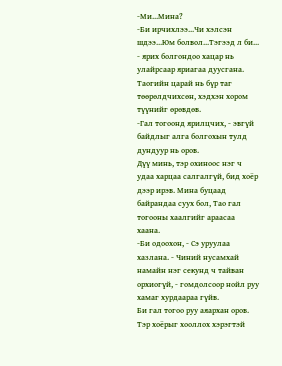-Ми...Мина?
-Би ирчихлээ...Чи хэлсэн шдээ...Юм болвол...Тэгээд л би... - ярих болгондоо хацар нь улайрсаар яриагаа дуусгана.
Таогийн царай нь бүр таг төөрөлдчихсөн, хэдхэн хором түүнийг өрөвдөв.
-Гал тогоонд ярилцчих, - эвгүй байдлыг алга болгохын тулд дундуур нь оров.
Дүү минь, тэр охиноос нэг ч удаа харцаа салгалгүй, бид хоёр дээр ирэв. Мина буцаад байрандаа суух бол, Тао гал тогооны хаалгийг араасаа хаана.
-Би одоохон, - Сэ уруулаа хазлана. - Чиний нусамхай намайн нэг секунд ч тайван орхиогүй, - гомдолсоор нойл руу хамаг хурдаараа гүйв.
Би гал тогоо руу аяархан оров. Тэр хоёрыг хооллох хэрэгтэй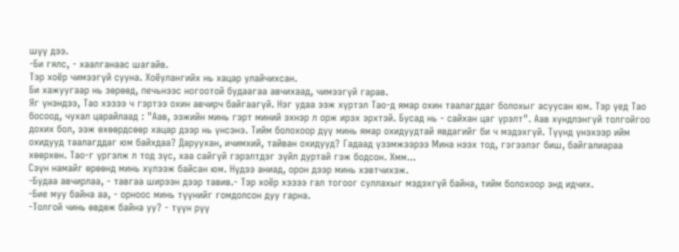шүү дээ.
-Би гялс, - хаалганаас шагайв.
Тэр хоёр чимээгүй сууна. Хоёулангийх нь хацар улайчихсан.
Би хажуугаар нь зөрөөд, печьнээс ногоотой будаагаа авчихаад, чимээгүй гарав.
Яг үнэндээ, Тао хэзээ ч гэртээ охин авчирч байгаагүй. Нэг удаа ээж хүртэл Тао-д ямар охин таалагддаг болохыг асуусан юм. Тэр үед Тао босоод, чухал царайлаад : "Аав, ээжийн минь гэрт миний эхнэр л орж ирэх эрхтэй. Бусад нь - сайхан цаг үрэлт". Аав хүндлэнгүй толгойгоо дохих бол, ээж өхөөрдсөөр хацар дээр нь үнсэнэ. Тийм болохоор дүү минь ямар охидуудтай явдагийг би ч мэдэхгүй. Түүнд үнэхээр ийм охидууд таалагддаг юм байхдаа? Даруухан, ичимхий, тайван охидууд? Гадаад үзэмжээрээ Мина нээх тод, гэгээлэг биш, байгалиараа хөөрхөн. Тао-г үргэлж л тод зүс, хаа сайгүй гэрэлтдэг зүйл дуртай гэж бодсон. Хмм...
Сэүн намайг өрөөнд минь хүлээж байсан юм. Нүдээ аниад, орон дээр минь хэвтчихэж.
-Будаа авчирлаа, - тавгаа ширээн дээр тавив.- Тэр хоёр хэзээ гал тогоог суллахыг мэдэхгүй байна, тийм болохоор энд идчих.
-Бие муу байна аа, - орноос минь түүнийг гомдолсон дуу гарна.
-Толгой чинь өвдөж байна уу? - түүн рүү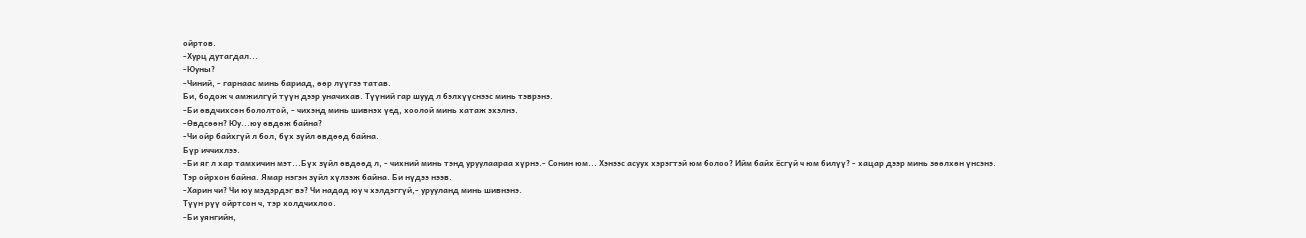ойртов.
-Хурц дутагдал...
-Юуны?
-Чиний, - гарнаас минь бариад, өөр лүүгээ татав.
Би, бодож ч амжилгүй түүн дээр уначихав. Түүний гар шууд л бэлхүүснээс минь тэврэнэ.
-Би өвдчихсөн бололтой, - чихэнд минь шивнэх үед, хоолой минь хатаж эхэлнэ.
-Өвдсөөн? Юу...юу өвдөж байна?
-Чи ойр байхгүй л бол, бүх зүйл өвдөөд байна.
Бүр иччихлээ.
-Би яг л хар тамхичин мэт...Бүх зүйл өвдөөд л, - чихний минь тэнд уруулаараа хүрнэ.- Сонин юм... Хэнээс асуух хэрэгтэй юм болоо? Ийм байх ёсгүй ч юм билүү? - хацар дээр минь зөөлхөн үнсэнэ.
Тэр ойрхон байна. Ямар нэгэн зүйл хүлээж байна. Би нүдээ нээв.
-Харин чи? Чи юу мэдэрдэг вэ? Чи надад юу ч хэлдэггүй,- урууланд минь шивнэнэ.
Түүн рүү ойртсон ч, тэр холдчихлоо.
-Би уянгийн,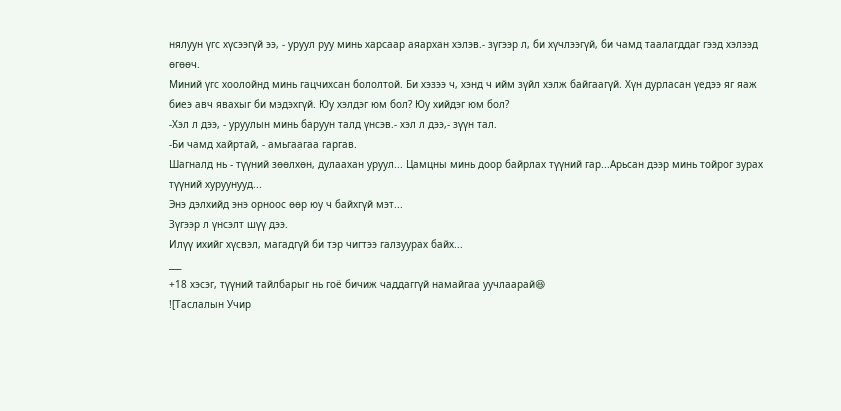нялуун үгс хүсээгүй ээ, - уруул руу минь харсаар аяархан хэлэв.- зүгээр л, би хүчлээгүй, би чамд таалагддаг гээд хэлээд өгөөч.
Миний үгс хоолойнд минь гацчихсан бололтой. Би хэзээ ч, хэнд ч ийм зүйл хэлж байгаагүй. Хүн дурласан үедээ яг яаж биеэ авч явахыг би мэдэхгүй. Юу хэлдэг юм бол? Юу хийдэг юм бол?
-Хэл л дээ, - уруулын минь баруун талд үнсэв.- хэл л дээ,- зүүн тал.
-Би чамд хайртай, - амьгаагаа гаргав.
Шагналд нь - түүний зөөлхөн, дулаахан уруул... Цамцны минь доор байрлах түүний гар...Арьсан дээр минь тойрог зурах түүний хуруунууд...
Энэ дэлхийд энэ орноос өөр юу ч байхгүй мэт...
Зүгээр л үнсэлт шүү дээ.
Илүү ихийг хүсвэл, магадгүй би тэр чигтээ галзуурах байх...
___
+18 хэсэг, түүний тайлбарыг нь гоё бичиж чаддаггүй намайгаа уучлаарай😆
![Таслалын Учир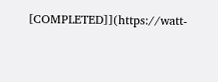[COMPLETED]](https://watt-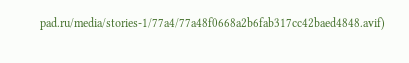pad.ru/media/stories-1/77a4/77a48f0668a2b6fab317cc42baed4848.avif)